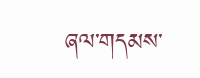ཞལ་གདམས་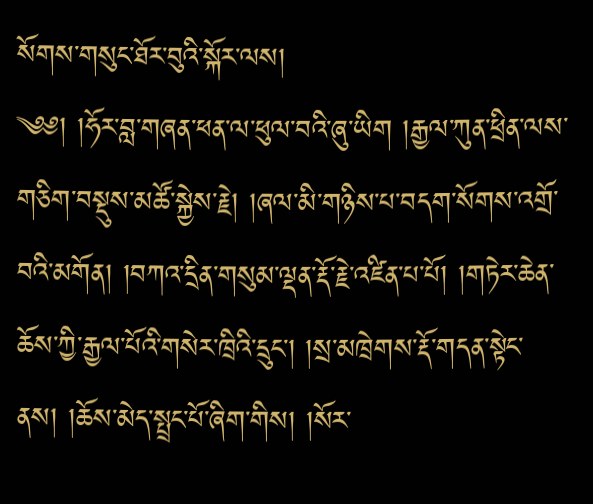སོགས་གསུང་ཐོར་བུའི་སྐོར་ལས།
༄༅། །ཧོར་བླ་གཞན་ཕན་ལ་ཕུལ་བའི་ཞུ་ཡིག །རྒྱལ་ཀུན་ཕྲིན་ལས་གཅིག་བསྡུས་མཚོ་སྐྱེས་རྗེ། །ཞལ་མི་གཉིས་པ་བདག་སོགས་འགྲོ་བའི་མགོན། །བཀའ་དྲིན་གསུམ་ལྡན་རྡོ་རྗེ་འཛིན་པ་པོ། །གཏེར་ཆེན་ཆོས་ཀྱི་རྒྱལ་པོའི་གསེར་ཁྲིའི་དྲུང་། །སྲ་མཁྲེགས་རྡོ་གདན་སྟེང་ནས། །ཆོས་མེད་སྤྲང་པོ་ཞིག་གིས། །སོར་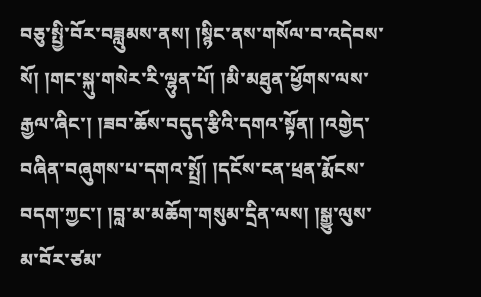བཅུ་སྤྱི་བོར་བཟླུམས་ནས། །སྙིང་ནས་གསོལ་བ་འདེབས་སོ། །གང་སྐུ་གསེར་རི་ལྷུན་པོ། །མི་མཐུན་ཕྱོགས་ལས་རྒྱལ་ཞིང་། །ཟབ་ཆོས་བདུད་རྩིའི་དགའ་སྟོན། །འགྱེད་བཞིན་བཞུགས་པ་དགའ་སྤྲོ། །དངོས་ངན་ཕྲན་རྨོངས་བདག་ཀྱང་། །བླ་མ་མཆོག་གསུམ་དྲིན་ལས། །སྒྱུ་ལུས་མ་བོར་ཙམ་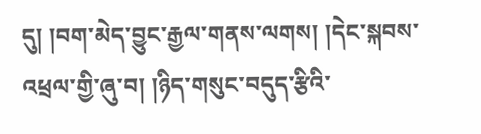དུ། །བག་མེད་བྱུང་རྒྱལ་གནས་ལགས། །དེང་སྐབས་འཕྲལ་གྱི་ཞུ་བ། །ཉིད་གསུང་བདུད་རྩིའི་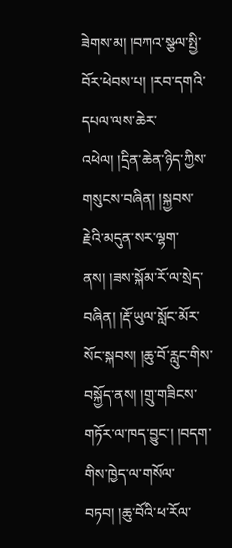ཟེགས་མ། །བཀའ་སྩལ་སྤྱི་བོར་ཕེབས་པ། །རབ་དགའི་དཔལ་ལས་ཆེར་འཕེལ། །དྲིན་ཆེན་ཉིད་ཀྱིས་གསུངས་བཞིན། །སྐྱབས་རྗེའི་མདུན་སར་ལྷག་ནས། །ཟས་སྐོམ་རོ་ལ་སྲེད་བཞིན། །རྡོ་ཡུལ་སློང་མོར་སོང་སྐབས། །ཆུ་བོ་རླུང་གིས་བསྐྱོད་ནས། །གྲུ་གཟིངས་གཏོར་ལ་ཁད་བྱུང་། །བདག་གིས་ཁྱེད་ལ་གསོལ་བཏབ། །ཆུ་བོའི་ཕ་རོལ་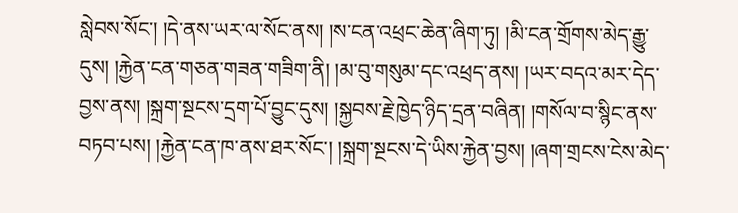སླེབས་སོང་། །དེ་ནས་ཡར་ལ་སོང་ནས། །ས་ངན་འཕྲང་ཆེན་ཞིག་ཏུ། །མི་ངན་གྲོགས་མེད་རྒྱུ་དུས། །རྐྱེན་ངན་གཅན་གཟན་གཟིག་ནི། །མ་བུ་གསུམ་དང་འཕྲད་ནས། །ཡར་བདའ་མར་དེད་བྱས་ནས། །སྐྲག་སྔངས་དྲག་པོ་བྱུང་དུས། །སྐྱབས་རྗེ་ཁྱེད་ཉིད་དྲན་བཞིན། །གསོལ་བ་སྙིང་ནས་བཏབ་པས། །རྐྱེན་ངན་ཁ་ནས་ཐར་སོང་། །སྐྲག་སྔངས་དེ་ཡིས་རྐྱེན་བྱས། །ཞག་གྲངས་ངེས་མེད་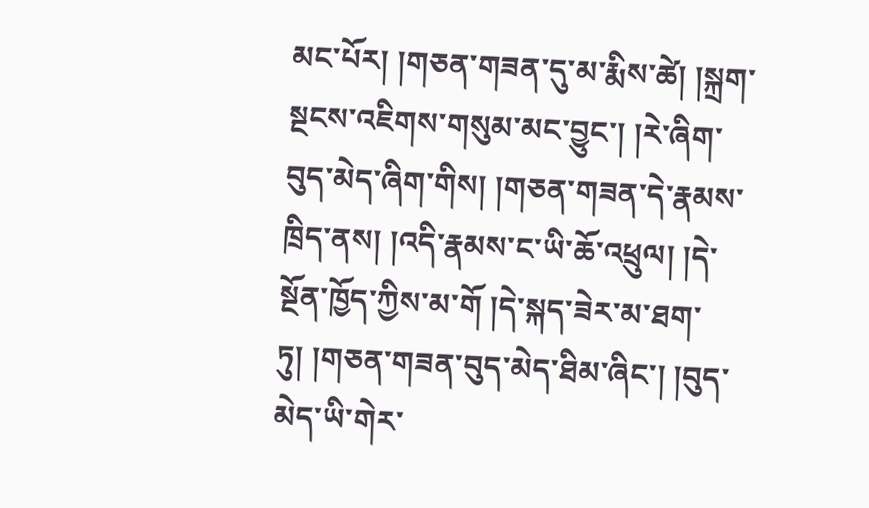མང་པོར། །གཅན་གཟན་དུ་མ་རྨིས་ཚེ། །སྐྲག་སྔངས་འཇིགས་གསུམ་མང་བྱུང་། །རེ་ཞིག་བུད་མེད་ཞིག་གིས། །གཅན་གཟན་དེ་རྣམས་ཁྲིད་ནས། །འདི་རྣམས་ང་ཡི་ཆོ་འཕྲུལ། །དེ་སྔོན་ཁྱོད་ཀྱིས་མ་གོ །དེ་སྐད་ཟེར་མ་ཐག་ཏུ། །གཅན་གཟན་བུད་མེད་ཐིམ་ཞིང་། །བུད་མེད་ཡི་གེར་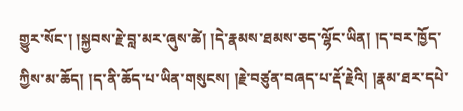གྱུར་སོང་། །སྐྱབས་རྗེ་བླ་མར་ཞུས་ཚེ། །དེ་རྣམས་ཐམས་ཅད་ལྷོང་ཡིན། །ད་བར་ཁྱོད་ཀྱིས་མ་ཆོད། །ད་ནི་ཆོད་པ་ཡིན་གསུངས། །རྗེ་བཙུན་བཞད་པ་རྡོ་རྗེའི། །རྣམ་ཐར་དཔེ་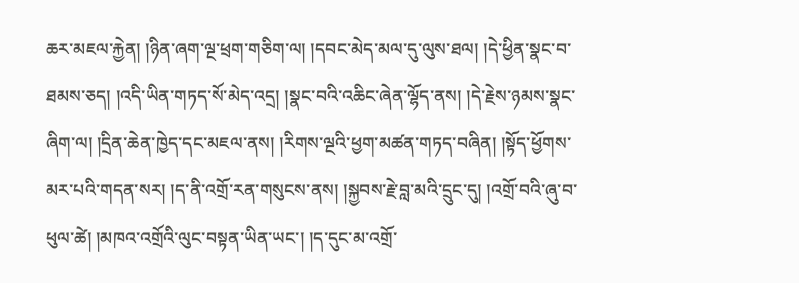ཆར་མཇལ་རྐྱེན། །ཉིན་ཞག་ལྔ་ཕྲག་གཅིག་ལ། །དབང་མེད་མལ་དུ་ལུས་ཐལ། །དེ་ཕྱིན་སྣང་བ་ཐམས་ཅད། །འདི་ཡིན་གཏད་སོ་མེད་འདྲ། །སྣང་བའི་འཆིང་ཞེན་ལྷོད་ནས། །དེ་རྗེས་ཉམས་སྣང་ཞིག་ལ། །དྲིན་ཆེན་ཁྱེད་དང་མཇལ་ནས། །རིགས་ལྔའི་ཕྱག་མཚན་གཏད་བཞིན། །སྟོད་ཕྱོགས་མར་པའི་གདན་སར། །ད་ནི་འགྲོ་རན་གསུངས་ནས། །སྐྱབས་རྗེ་བླ་མའི་དྲུང་དུ། །འགྲོ་བའི་ཞུ་བ་ཕུལ་ཚེ། །མཁའ་འགྲོའི་ལུང་བསྟན་ཡིན་ཡང་། །ད་དུང་མ་འགྲོ་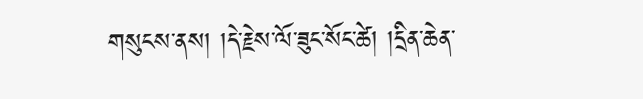གསུངས་ནས། །དེ་རྗེས་ལོ་ཟུང་སོང་ཚེ། །དྲིན་ཆེན་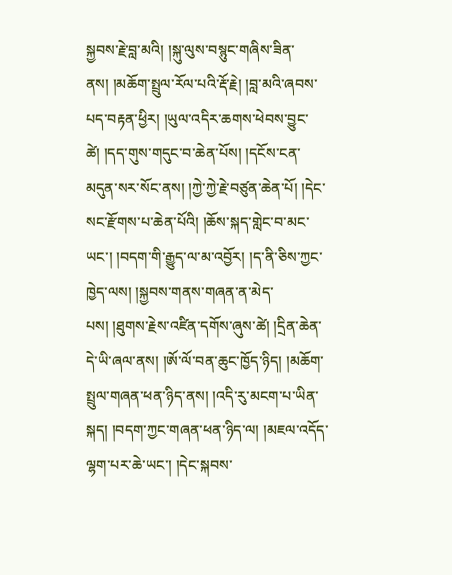སྐྱབས་རྗེ་བླ་མའི། །སྐུ་ལུས་བསྙུང་གཞིས་ཟིན་ནས། །མཆོག་སྤྲུལ་རོལ་པའི་རྡོ་རྗེ། །བླ་མའི་ཞབས་པད་བརྟན་ཕྱིར། །ཡུལ་འདིར་ཆགས་ཕེབས་བྱུང་ཚེ། །དད་གུས་གདུང་བ་ཆེན་པོས། །དངོས་ངན་མདུན་སར་སོང་ནས། །ཀྱེ་ཀྱེ་རྗེ་བཙུན་ཆེན་པོ། །དེང་སང་རྫོགས་པ་ཆེན་པོའི། །ཆོས་སྐད་གླེང་བ་མང་ཡང་། །བདག་གི་རྒྱུད་ལ་མ་འབྱོར། །ད་ནི་ཅིས་ཀྱང་ཁྱེད་ལས། །སྐྱབས་གནས་གཞན་ན་མེད་པས། །ཐུགས་རྗེས་འཛིན་དགོས་ཞུས་ཚེ། །དྲིན་ཆེན་དེ་ཡི་ཞལ་ནས། །ཨོ་ལོ་བན་ཆུང་ཁྱོད་ཉིད། །མཆོག་སྤྲུལ་གཞན་ཕན་ཉིད་ནས། །འདི་རུ་མངག་པ་ཡིན་སྐད། །བདག་ཀྱང་གཞན་ཕན་ཉིད་ལ། །མཇལ་འདོད་ལྷག་པར་ཆེ་ཡང་། །དེང་སྐབས་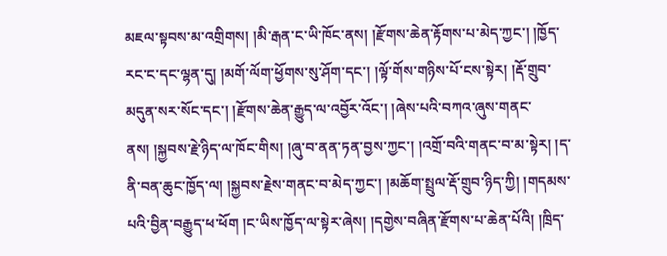མཇལ་སྟབས་མ་འགྲིགས། །མི་རྒན་ང་ཡི་ཁོང་ནས། །རྫོགས་ཆེན་རྟོགས་པ་མེད་ཀྱང་། །ཁྱོད་རང་ང་དང་ལྷན་དུ། །མགོ་ལོག་ཕྱོགས་སུ་ཤོག་དང་། །ལྟོ་གོས་གཉིས་པོ་ངས་སྟེར། །རྡོ་གྲུབ་མདུན་སར་སོང་དང་། །རྫོགས་ཆེན་རྒྱུད་ལ་འབྱོར་འོང་། །ཞེས་པའི་བཀའ་ཞུས་གནང་ནས། །སྐྱབས་རྗེ་ཉིད་ལ་ཁོང་གིས། །ཞུ་བ་ནན་ཏན་བྱས་ཀྱང་། །འགྲོ་བའི་གནང་བ་མ་སྟེར། །ད་ནི་བན་ཆུང་ཁྱོད་ལ། །སྐྱབས་རྗེས་གནང་བ་མེད་ཀྱང་། །མཆོག་སྤྲུལ་རྡོ་གྲུབ་ཉིད་ཀྱི། །གདམས་པའི་བྱིན་བརྒྱུད་ཕ་ཕོག །ང་ཡིས་ཁྱོད་ལ་སྟེར་ཞེས། །དགྱེས་བཞིན་རྫོགས་པ་ཆེན་པོའི། །ཁྲིད་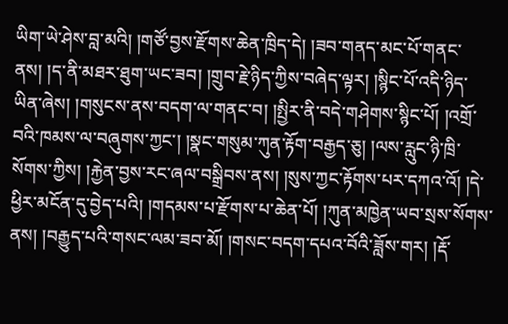ཡིག་ཡེ་ཤེས་བླ་མའི། །གཙོ་བྱས་རྫོགས་ཆེན་ཁྲིད་དེ། །ཟབ་གནད་མང་པོ་གནང་ནས། །ད་ནི་མཐར་ཐུག་ཡང་ཟབ། །གྲུབ་རྗེ་ཉིད་ཀྱིས་བཞེད་ལྟར། །སྙིང་པོ་འདི་ཉིད་ཡིན་ཞེས། །གསུངས་ནས་བདག་ལ་གནང་བ། །སྤྱིར་ནི་བདེ་གཤེགས་སྙིང་པོ། །འགྲོ་བའི་ཁམས་ལ་བཞུགས་ཀྱང་། །སྣང་གསུམ་ཀུན་རྟོག་བརྒྱད་ཅུ། །ལས་རླུང་ཉི་ཁྲི་སོགས་ཀྱིས། །རྐྱེན་བྱས་རང་ཞལ་བསྒྲིབས་ནས། །སུས་ཀྱང་རྟོགས་པར་དཀའ་འོ། །དེ་ཕྱིར་མངོན་དུ་བྱེད་པའི། །གདམས་པ་རྫོགས་པ་ཆེན་པོ། །ཀུན་མཁྱེན་ཡབ་སྲས་སོགས་ནས། །བརྒྱུད་པའི་གསང་ལམ་ཟབ་མོ། །གསང་བདག་དཔའ་བོའི་ཟློས་གར། །རྡོ་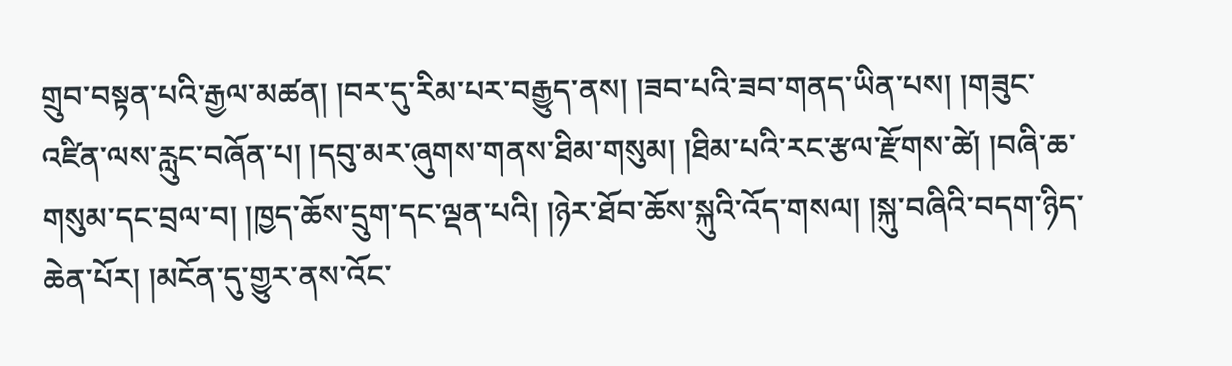གྲུབ་བསྟན་པའི་རྒྱལ་མཚན། །བར་དུ་རིམ་པར་བརྒྱུད་ནས། །ཟབ་པའི་ཟབ་གནད་ཡིན་པས། །གཟུང་འཛིན་ལས་རླུང་བཞོན་པ། །དབུ་མར་ཞུགས་གནས་ཐིམ་གསུམ། །ཐིམ་པའི་རང་རྩལ་རྫོགས་ཚེ། །བཞི་ཆ་གསུམ་དང་བྲལ་བ། །ཁྱད་ཆོས་དྲུག་དང་ལྡན་པའི། །ཉེར་ཐོབ་ཆོས་སྐུའི་འོད་གསལ། །སྐུ་བཞིའི་བདག་ཉིད་ཆེན་པོར། །མངོན་དུ་གྱུར་ནས་འོང་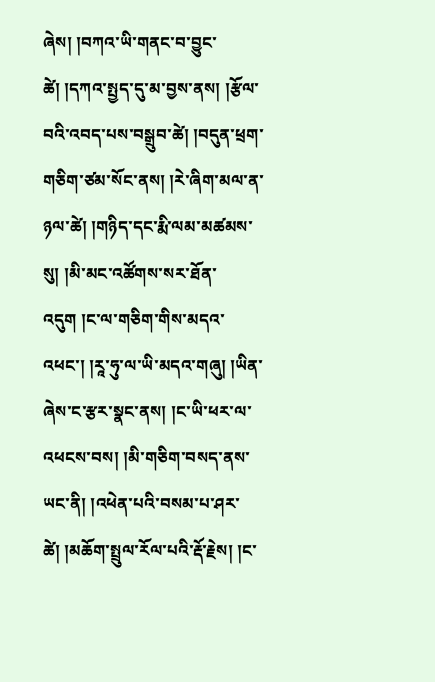ཞེས། །བཀའ་ཡི་གནང་བ་བྱུང་ཚེ། །དཀའ་སྤྱད་དུ་མ་བྱས་ནས། །རྩོལ་བའི་འབད་པས་བསྒྲུབ་ཚེ། །བདུན་ཕྲག་གཅིག་ཙམ་སོང་ནས། །རེ་ཞིག་མལ་ན་ཉལ་ཚེ། །གཉིད་དང་རྨི་ལམ་མཚམས་སུ། །མི་མང་འཚོགས་སར་ཐོན་འདུག །ང་ལ་གཅིག་གིས་མདའ་འཕང་། །རཱ་ཧུ་ལ་ཡི་མདའ་གཞུ། །ཡིན་ཞེས་ང་རྩར་སྣང་ནས། །ང་ཡི་ཕར་ལ་འཕངས་བས། །མི་གཅིག་བསད་ནས་ཡང་ནི། །འཕེན་པའི་བསམ་པ་ཤར་ཚེ། །མཆོག་སྤྲུལ་རོལ་པའི་རྡོ་རྗེས། །ང་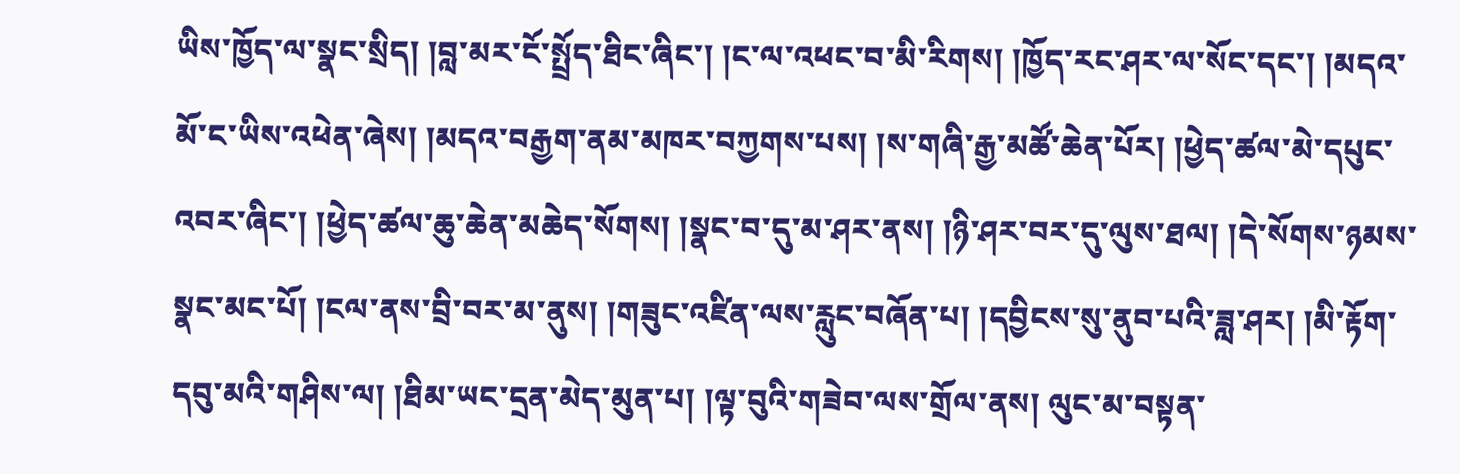ཡིས་ཁྱོད་ལ་སྣང་སྲིད། །བླ་མར་ངོ་སྤྲོད་ཐིང་ཞིང་། །ང་ལ་འཕང་བ་མི་རིགས། །ཁྱོད་རང་ཤར་ལ་སོང་དང་། །མདའ་མོ་ང་ཡིས་འཕེན་ཞེས། །མདའ་བརྒྱག་ནམ་མཁར་བཀྱགས་པས། །ས་གཞི་རྒྱ་མཚོ་ཆེན་པོར། །ཕྱེད་ཚལ་མེ་དཔུང་འབར་ཞིང་། །ཕྱེད་ཚལ་ཆུ་ཆེན་མཆེད་སོགས། །སྣང་བ་དུ་མ་ཤར་ནས། །ཉི་ཤར་བར་དུ་ལུས་ཐལ། །དེ་སོགས་ཉམས་སྣང་མང་པོ། །ངལ་ནས་བྲི་བར་མ་ནུས། །གཟུང་འཛིན་ལས་རླུང་བཞོན་པ། །དབྱིངས་སུ་ནུབ་པའི་ཟླ་ཤར། །མི་རྟོག་དབུ་མའི་གཤིས་ལ། །ཐིམ་ཡང་དྲན་མེད་མུན་པ། །ལྟ་བུའི་གཟེབ་ལས་གྲོལ་ནས། ལུང་མ་བསྟན་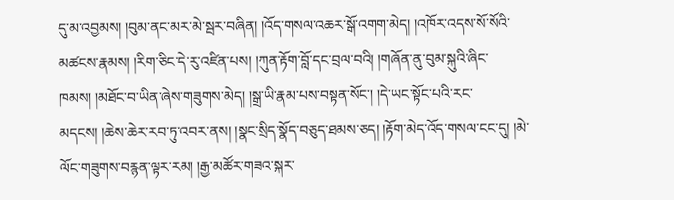དུ་མ་འབྱམས། །བུམ་ནང་མར་མེ་སྦར་བཞིན། །འོད་གསལ་འཆར་སྒོ་འགག་མེད། །འཁོར་འདས་སོ་སོའི་མཚངས་རྣམས། །རིག་ཅིང་དེ་རུ་འཛིན་པས། །ཀུན་རྟོག་བློ་དང་བྲལ་བའི། །གཞོན་ནུ་བུམ་སྐུའི་ཞིང་ཁམས། །མཐོང་བ་ཡིན་ཞེས་གཟུགས་མེད། །སྒྲ་ཡི་རྣམ་པས་བསྟན་སོང་། །དེ་ཡང་སྟོང་པའི་རང་མདངས། །ཆེས་ཆེར་རབ་ཏུ་འབར་ནས། །སྣང་སྲིད་སྣོད་བཅུད་ཐམས་ཅད། །རྟོག་མེད་འོད་གསལ་ངང་དུ། །མེ་ལོང་གཟུགས་བརྙན་ལྟར་རམ། །རྒྱ་མཚོར་གཟའ་སྐར་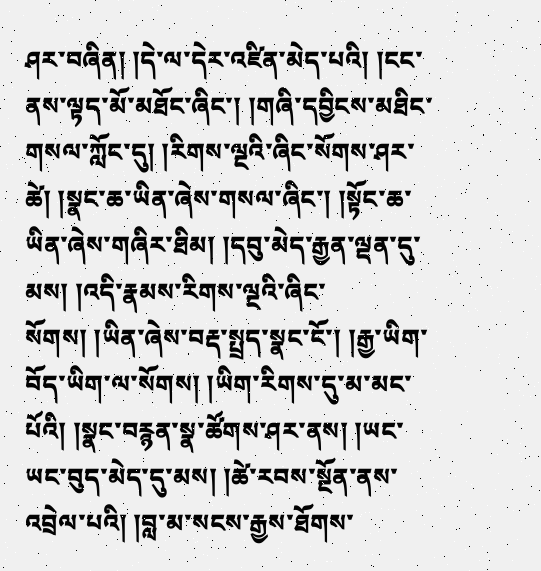ཤར་བཞིན། །དེ་ལ་དེར་འཛིན་མེད་པའི། །ངང་ནས་ལྟད་མོ་མཐོང་ཞིང་། །གཞི་དབྱིངས་མཐིང་གསལ་ཀློང་དུ། །རིགས་ལྔའི་ཞིང་སོགས་ཤར་ཚེ། །སྣང་ཆ་ཡིན་ཞེས་གསལ་ཞིང་། །སྟོང་ཆ་ཡིན་ཞེས་གཞིར་ཐིམ། །དབུ་མེད་རྒྱན་ལྡན་དུ་མས། །འདི་རྣམས་རིགས་ལྔའི་ཞིང་སོགས། །ཡིན་ཞེས་བརྡ་སྤྲད་སྣང་ངོ་། །རྒྱ་ཡིག་བོད་ཡིག་ལ་སོགས། །ཡིག་རིགས་དུ་མ་མང་པོའི། །སྣང་བརྙན་སྣ་ཚོགས་ཤར་ནས། །ཡང་ཡང་བུད་མེད་དུ་མས། །ཚེ་རབས་སྔོན་ནས་འབྲེལ་པའི། །བླ་མ་སངས་རྒྱས་ཐོགས་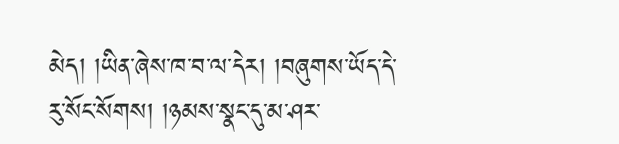མེད། །ཡིན་ཞེས་ཁ་བ་ལ་དེར། །བཞུགས་ཡོད་དེ་རུ་སོང་སོགས། །ཉམས་སྣང་དུ་མ་ཤར་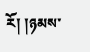རོ། །ཉམས་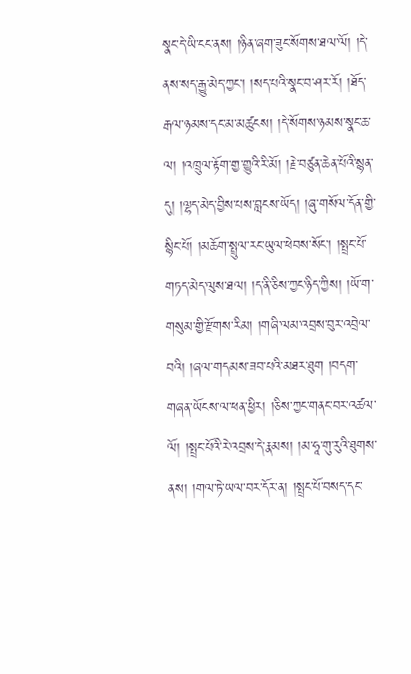སྣང་དེ་ཡི་ངང་ནས། །ཉིན་ཞག་ཟུང་སོགས་ཐལ་ལོ། །དེ་ནས་སད་རྒྱུ་མེད་ཀྱང་། །སད་པའི་སྣང་བ་ཤར་རོ། །ཐོད་རྒལ་ཉམས་དང་མ་མཚུངས། །དེ་སོགས་ཉམས་སྣང་ཆ་ལ། །འཁྲུལ་རྟོག་གྱ་གྱུའི་རི་མོ། །རྗེ་བཙུན་ཆེན་པོའི་སྙན་དུ། །ལྷད་མེད་བྱིས་པས་བླངས་ཡོད། །ཞུ་གསོལ་དོན་གྱི་སྙིང་པོ། །མཆོག་སྤྲུལ་རང་ཡུལ་ཕེབས་སོང་། །སྤྲང་པོ་གཏད་མེད་ལུས་ཐལ། །ད་ནི་ཅིས་ཀྱང་ཉིད་ཀྱིས། །ཡོ་ག་གསུམ་གྱི་རྫོགས་རིམ། །གཞི་ལམ་འབྲས་བུར་འབྲེལ་བའི། །ཞལ་གདམས་ཟབ་པའི་མཐར་ཐུག །བདག་གཞན་ཡོངས་ལ་ཕན་ཕྱིར། །ཅིས་ཀྱང་གནང་བར་འཚལ་ལོ། །སྤྲང་པོའི་རེ་འབྲས་དེ་རྣམས། །མ་ཧཱ་གུ་རུའི་ཐུགས་ནས། །གལ་ཏེ་ཡལ་བར་དོར་ན། །སྤྲང་པོ་བསད་དང་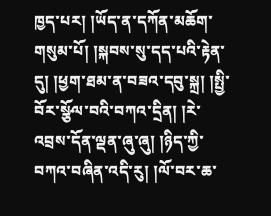ཁྱད་པར། །ཡོད་ན་དཀོན་མཆོག་གསུམ་པོ། །སྐབས་སུ་དད་པའི་རྟེན་དུ། །ཕྱག་ཐམ་ན་བཟའ་དབུ་སྐྲ། །སྤྱི་བོར་སྩོལ་བའི་བཀའ་དྲིན། །རེ་འབྲས་དོན་ལྡན་ཞུ་ཞུ། །ཉིད་ཀྱི་བཀའ་བཞིན་འདི་རུ། །ལོ་བར་ཆ་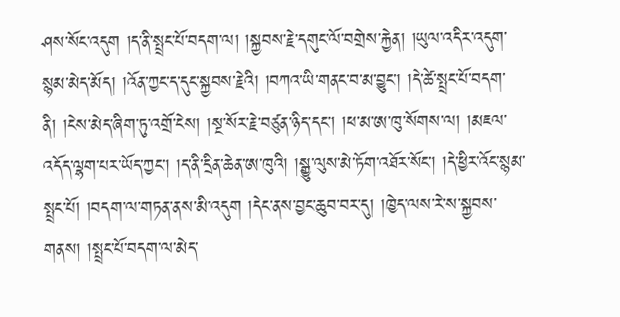ཤས་སོང་འདུག །ད་ནི་སྤྲང་པོ་བདག་ལ། །སྐྱབས་རྗེ་དགུང་ལོ་བགྲེས་རྐྱེན། །ཡུལ་འདིར་འདུག་སྙམ་མེད་མོད། །འོན་ཀྱང་ད་དུང་སྐྱབས་རྗེའི། །བཀའ་ཡི་གནང་བ་མ་བྱུང་། །དེ་ཚེ་སྤྲང་པོ་བདག་ནི། །ངེས་མེད་ཞིག་ཏུ་འགྲོ་ངེས། །སྔ་སོར་རྗེ་བཙུན་ཉིད་དང་། །ཕ་མ་ཨ་ཁུ་སོགས་ལ། །མཇལ་འདོད་ལྷག་པར་ཡོད་ཀྱང་། །ད་ནི་དྲིན་ཆེན་ཨ་ཁུའི། །སྒྱུ་ལུས་མེ་ཏོག་འཐོར་སོང་། །དེ་ཕྱིར་འོང་སྙམ་སྤྲང་པོ། །བདག་ལ་གཏན་ནས་མི་འདུག །དེང་ནས་བྱང་ཆུབ་བར་དུ། །ཁྱེད་ལས་རེ་ས་སྐྱབས་གནས། །སྤྲང་པོ་བདག་ལ་མེད་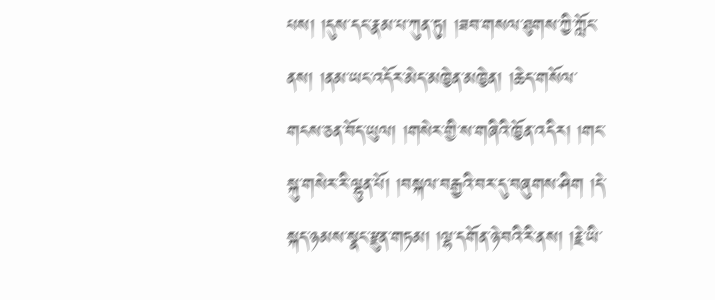པས། །དུས་དང་རྣམ་པ་ཀུན་ཏུ། །ཟབ་གསལ་ཐུགས་ཀྱི་ཀློང་ནས། །ནམ་ཡང་འདོར་མེད་མཁྱེན་མཁྱེན། །ཆེད་གསོལ་གངས་ཅན་བོད་ཡུལ། །གསེར་གྱི་ས་གཞིའི་ཁྱོན་འདིར། །གང་སྐུ་གསེར་རི་ལྷུན་པོ། །བསྐལ་བརྒྱའི་བར་དུ་བཞུགས་ཤིག །དེ་སྐད་ཉམས་སྣང་རྫུན་གཏམ། །ལྷ་དགོན་ཉེ་བའི་རི་ནས། །རྗེ་ཡི་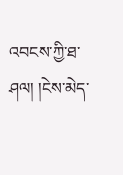འབངས་ཀྱི་ཐ་ཤལ། །ངེས་མེད་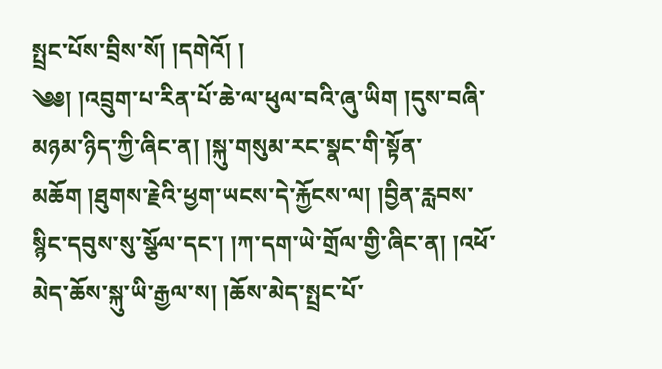སྤྲང་པོས་བྲིས་སོ། །དགེའོ། །
༄༅། །འབྲུག་པ་རིན་པོ་ཆེ་ལ་ཕུལ་བའི་ཞུ་ཡིག །དུས་བཞི་མཉམ་ཉིད་ཀྱི་ཞིང་ན། །སྐུ་གསུམ་རང་སྣང་གི་སྟོན་མཆོག །ཐུགས་རྗེའི་ཕྱག་ཡངས་དེ་རྐྱོངས་ལ། །བྱིན་རླབས་སྙིང་དབུས་སུ་སྩོལ་དང་། །ཀ་དག་ཡེ་གྲོལ་གྱི་ཞིང་ན། །འཕོ་མེད་ཆོས་སྐུ་ཡི་རྒྱལ་ས། །ཆོས་མེད་སྤྲང་པོ་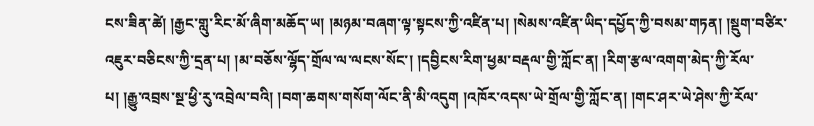ངས་ཟིན་ཚེ། །རྒྱང་གླུ་རིང་མོ་ཞིག་མཆོད་ཡ། །མཉམ་བཞག་ལྟ་སྟངས་ཀྱི་འཛིན་པ། །སེམས་འཛིན་ཡིད་དཔྱོད་ཀྱི་བསམ་གཏན། །སྡུག་བཙིར་འཇུར་བཅིངས་ཀྱི་དྲན་པ། །མ་བཅོས་ལྷོད་གྲོལ་ལ་ལངས་སོང་། །དབྱིངས་རིག་ཕྱམ་བརྡལ་གྱི་ཀློང་ན། །རིག་རྩལ་འགག་མེད་ཀྱི་རོལ་པ། །རྒྱུ་འབྲས་སྔ་ཕྱི་རུ་འབྲེལ་བའི། །བག་ཆགས་གསོག་ལོང་ནི་མི་འདུག །འཁོར་འདས་ཡེ་གྲོལ་གྱི་ཀློང་ན། །གང་ཤར་ཡེ་ཤེས་ཀྱི་རོལ་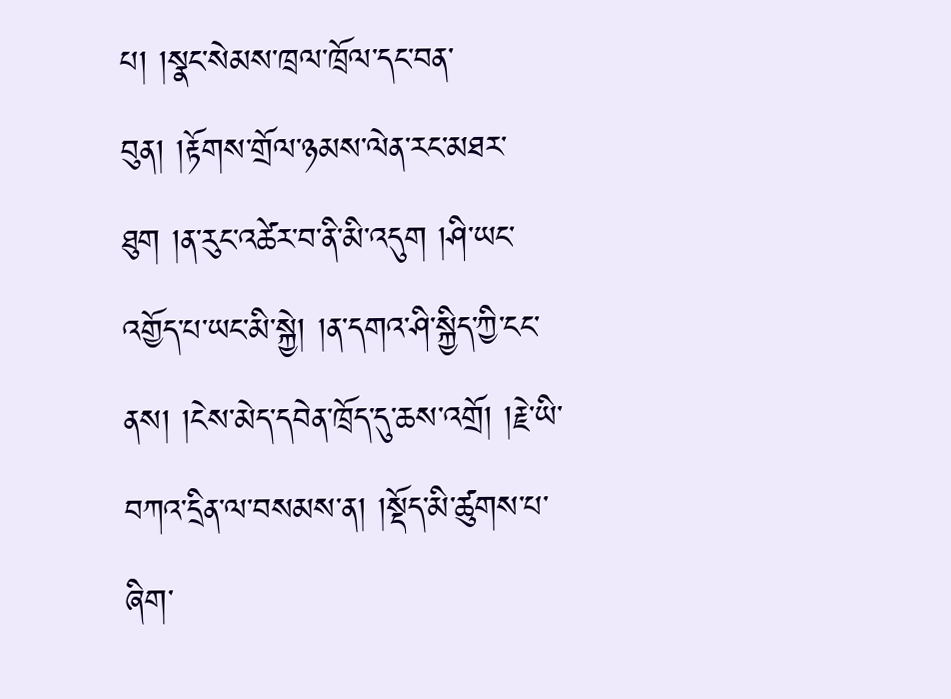པ། །སྣང་སེམས་ཁྲལ་ཁྲོལ་དང་བན་བུན། །རྟོགས་གྲོལ་ཉམས་ལེན་རང་མཐར་ཐུག །ན་རུང་འཚེར་བ་ནི་མི་འདུག །ཤི་ཡང་འགྱོད་པ་ཡང་མི་སྐྱེ། །ན་དགའ་ཤི་སྐྱིད་ཀྱི་ངང་ནས། །ངེས་མེད་དབེན་ཁྲོད་དུ་ཆས་འགྲོ། །རྗེ་ཡི་བཀའ་དྲིན་ལ་བསམས་ན། །སྡོད་མི་ཚུགས་པ་ཞིག་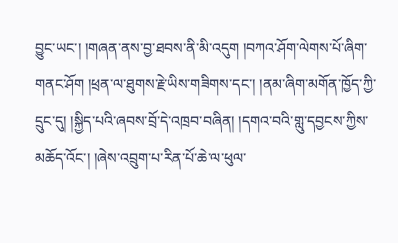བྱུང་ཡང་། །གཞན་ནས་བྱ་ཐབས་ནི་མི་འདུག །བཀའ་ཤོག་ལེགས་པོ་ཞིག་གནང་ཤོག །ཕྲན་ལ་ཐུགས་རྗེ་ཡིས་གཟིགས་དང་། །ནམ་ཞིག་མགོན་ཁྱོད་ཀྱི་དྲུང་དུ། །སྐྱིད་པའི་ཞབས་བྲོ་དེ་འཁྲབ་བཞིན། །དགའ་བའི་གླུ་དབྱངས་ཀྱིས་མཆོད་འོང་། །ཞེས་འབྲུག་པ་རིན་པོ་ཆེ་ལ་ཕུལ་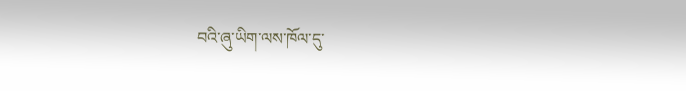བའི་ཞུ་ཡིག་ལས་ཁོལ་དུ་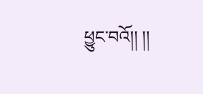ཕྱུང་བའོ།། །།